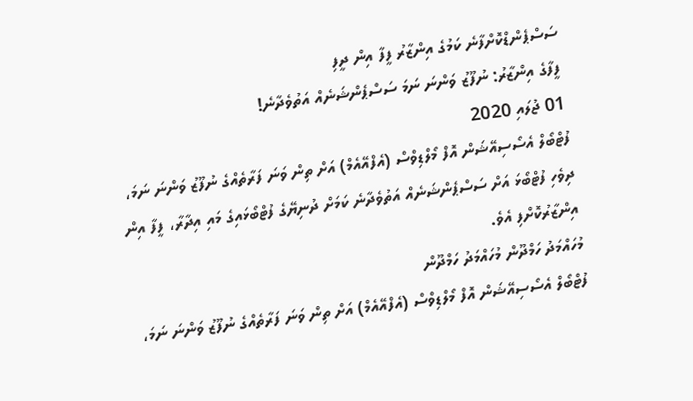ސަސްޕެންޑްކޮށްފާނެ ކަމުގެ އިންޒާރު ފީފާ އިން ދީފި
ފީފާގެ އިންޒާރު: ނުފޫޒު ވަންނަ ނަމަ ސަސްޕެންޝަނެއް އަތުވެދާނެ!
01 ޖުލައި 2020
ފުޓްބޯލް އެސޯސިއޭޝަން އޮފް މޯލްޑިވްސް (އެފްއޭއެމް) އަށް ތިން ވަނަ ފަރާތެއްގެ ނުފޫޒު ވަންނަ ނަމަ، ދިވެހި ފުޓްބޯޅަ އަށް ސަސްޕެންޝަނެއް އަތުވެދާނެ ކަމަށް ދުނިޔޭގެ ފުޓްބޯޅައިގެ މައި އިދާރާ، ފީފާ އިން އިންޒާރުކޮށްފި އެވެ.
މުހައްމަދު ހަމްދޫން މުހައްމަދު ހަމްދޫން
ފުޓްބޯލް އެސޯސިއޭޝަން އޮފް މޯލްޑިވްސް (އެފްއޭއެމް) އަށް ތިން ވަނަ ފަރާތެއްގެ ނުފޫޒު ވަންނަ ނަމަ،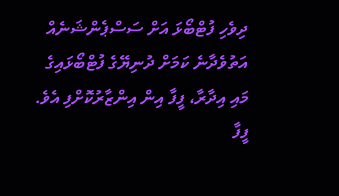ދިވެހި ފުޓްބޯޅަ އަށް ސަސްޕެންޝަނެއް އަތުވެދާނެ ކަމަށް ދުނިޔޭގެ ފުޓްބޯޅައިގެ މައި އިދާރާ، ފީފާ އިން އިންޒާރުކޮށްފި އެވެ.
ފީފާ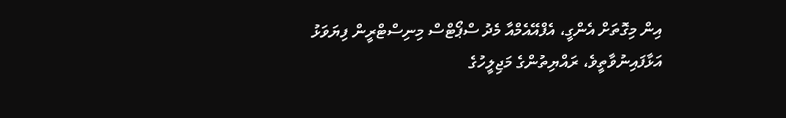އިން މިގޮތަށް އެންގީ، އެފްއޭއެމްއާ މެދު ސްޕޯޓްސް މިނިސްޓްރީން ފިޔަވަޅު އަޅާފައިނުވާތީވެ، ރައްޔިތުންގެ މަޖިލީހުގެ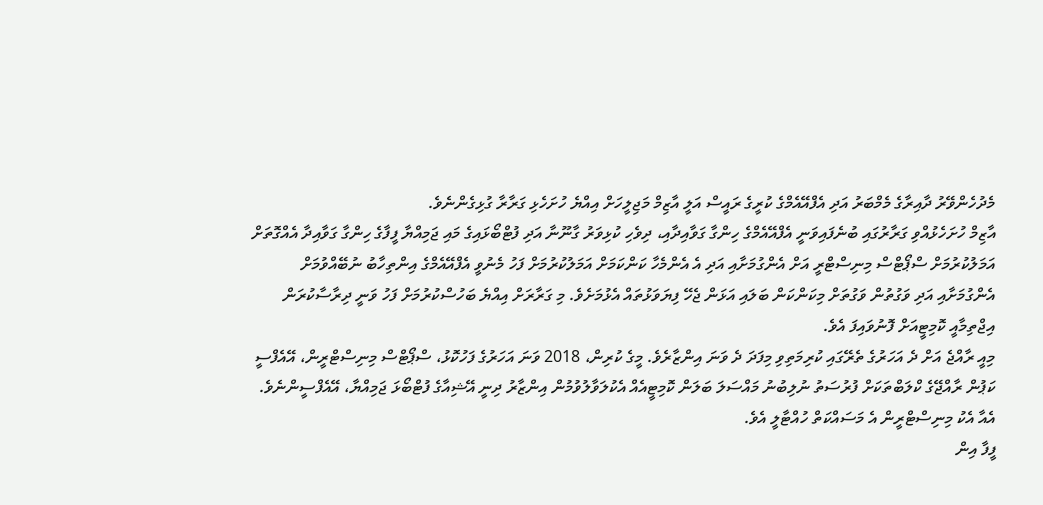މެދުހެންވޭރު ދާއިރާގެ މެމްބަރު އަދި އެފްއޭއެމްގެ ކުރީގެ ރައީސް އަލީ އާޒިމް މަޖިލީހަށް އިއްޔެ ހުށަހެޅި ގަރާރާ ގުޅިގެންނެވެ.
އާޒިމް ހުށަހެޅުއްވި ގަރާރުގައި ބުނެފައިވަނީ އެފްއޭއެމްގެ ހިންގާ ގަވާއިދާއި، ދިވެހި ކުޅިވަރު ގާނޫނާ އަދި ފުޓްބޯޅައިގެ މައި ޖަމިއްޔާ ފީފާގެ ހިންގާ ގަވާއިދާ އެއްގޮތަށް އަމަލުކުރުމަށް ސްޕޯޓްސް މިނިސްޓްރީ އަށް އެންގުމަށާއި އަދި އެ އެންމެހާ ކަންކަމަށް އަމަލުކުރުމަށް ފަހު މެނުވީ އެފްއޭއެމްގެ އިންތިހާބު ނުބޭއްވުމަށް އެންގުމަށާއި އަދި ވަގުތުން ވަގުތަށް މިކަންކަން ބަލައި އަޅަން ޖެހޭ ފިޔަވަޅުތައް އެޅުމަށެވެ. މި ގަރާރަށް އިއްޔެ ބަހުސްކުރުމަށް ފަހު ވަނީ ދިރާސާކުރަން އިޖްތިމާއީ ކޮމިޓީއަށް ފޮނުވައިފަ އެވެ.
މިއީ ރާއްޖެ އަށް ދެ އަހަރުގެ ތެރޭގައި ކުރިމަތިވި މިފަދަ ދެ ވަނަ އިންޒާރެވެ. މީގެ ކުރިން، 2018 ވަނަ އަހަރުގެ ފަހުކޮޅު، ސްޕޯޓްސް މިނިސްޓްރީން، އޭއެފްސީ ކަޕުން ރާއްޖޭގެ ކްލަބްތަކަށް ފުރުސަތު ނުލިބުނު މައްސަލަ ބަލަން ކޮމިޓީއެއް އެކުލަވާލުވުމުން އިންޒާރު ދިނީ އޭޝިއާގެ ފުޓްބޯޅަ ޖަމިއްޔާ، އޭއެފްސީންނެވެ. އެއާ އެކު މިނިސްޓްރީން އެ މަސައްކަތް ހުއްޓާލީ އެވެ.
ފީފާ އިން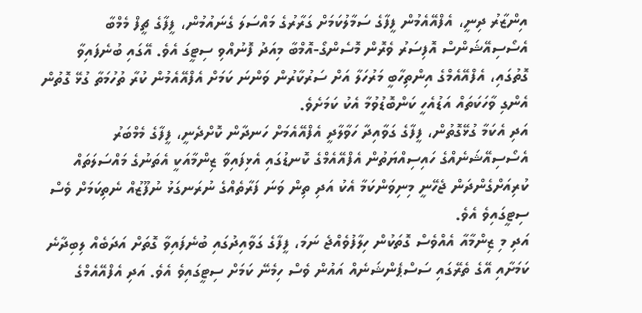އިންޒާރު ދިނީ، އެފްއޭއެމުން ފީފާގެ ސަމާލުކަމަށް ގަރާރުގެ މައްސަލަ ގެނައުމުން، ފީފާގެ ޗީފް މެމްބާ އެސޯސިއޭޝަންސް އޮފިސަރު ވެރޮން މޮސެންގޯ-އޮމްބާ މިއަދު ފޮނުއްވި ސިޓީގަ އެވެ. އޭގައި ބުނެފައިވާ ގޮތުގައި، އެފްއޭއެމްގެ އިންތިހާބީ މަރުހަލާ އަށް ސަރުކާރުން ވަންނަ ކަމަށް އެފްއޭއެމުން ކުރާ ތުހުމަތާ ގުޅޭ ގޮތުން އެންގި ވާހަކަތައް އަޑުއެހީ ކަންބޮޑުވުމާ އެކު ކަމަށެވެ.
އަދި އެކަމާ ގުޅޭގޮތުން، ފީފާގެ ގަވާއިދާ ހަވާލާދީ އެފްއޭއެމަށް ހަނދާން ކޮށްދެނީ، ފީފާގެ މެމްބަރު އެސޯސިއޭޝަނެއްގެ ހައިސިއްޔަތުން އެފްއޭއެމްގެ ކޮނޑުގައި އެޅިފައިވާ ޒިންމާއަކީ އެތަނުގެ މައްސަލަތައް ކުރިއަށްގެންދަން ޖެހޭނީ މިނިވަންކަމާ އެކު އަދި ތިން ވަނަ ފަރާތެއްގެ ނުރަނގަޅު ނުފޫޒުއް ނެތިކަމަށް ވެސް ސިޓީގައިވެ އެވެ.
އަދި މި ޒިންމާއާ އެއްވެސް ގޮތަކުން ހިލާފުވެއްޖެ ނަމަ، ފީފާގެ ގަވާއިދުގައި ބުނެފައިވާ ގޮތަށް އަދަބެއް ލިބިދާނެ ކަމަށާއި އޭގެ ތެރޭގައި ސަސްޕެންޝަނެއް އައުން ވެސް ހިމެނޭ ކަމަށް ސިޓީގައިވެ އެވެ. އަދި އެފްއޭއެމްގެ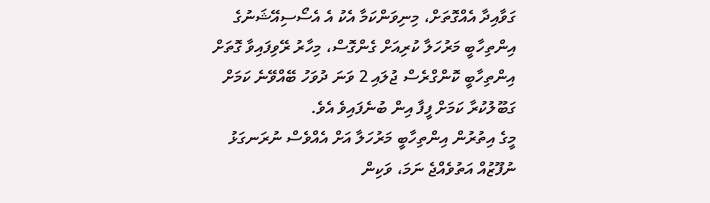ގަވާއިދާ އެއްގޮތަށް، މިނިވަންކަމާ އެކު އެ އެސޯސިއޭޝަނުގެ އިންތިހާބީ މަރުހަލާ ކުރިއަށް ގެންގޮސް، މިހާރު ރޭވިފައިވާ ގޮތަށް އިންތިހާބީ ކޮންގްރެސް ޖުލައި 2 ވަނަ ދުވަހު ބޭއްވޭނެ ކަމަށް ގަބޫލުކުރާ ކަމަށް ފީފާ އިން ބުނެފައިވެ އެވެ.
މީގެ އިތުރުން އިންތިހާބީ މަރުހަލާ އަށް އެއްވެސް ނުރަނގަޅު ނުފޫޒުއް އަތުވެއްޖެ ނަމަ، ވަކިން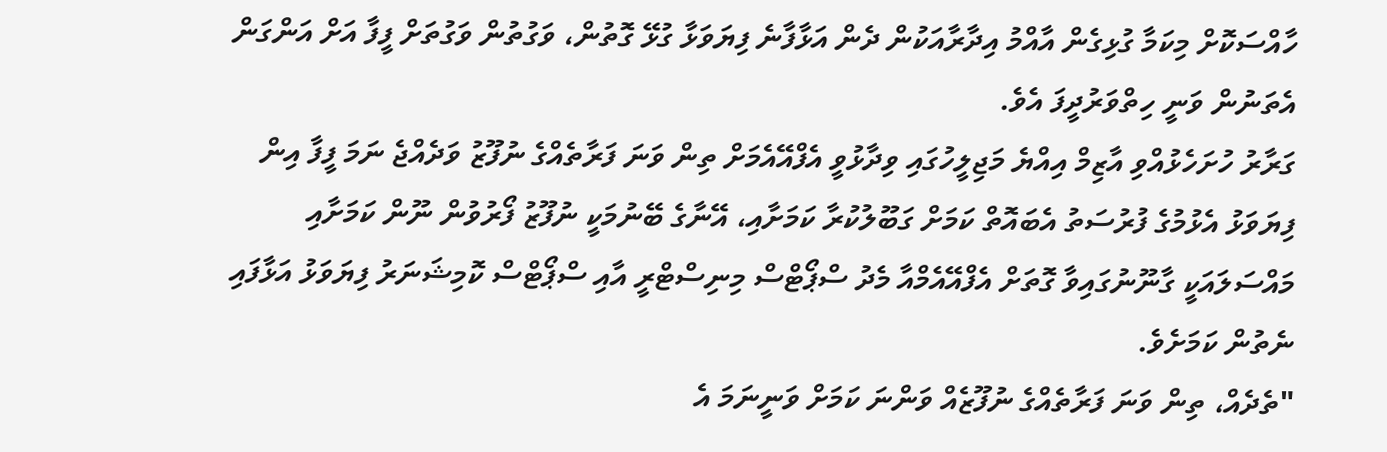ހާއްސަކޮށް މިކަމާ ގުޅިގެން އާއްމު އިދާރާއަކުން ދެން އަޅާފާނެ ފިޔަވަޅާ ގުޅޭ ގޮތުން، ވަގުތުން ވަގުތަށް ފީފާ އަށް އަންގަން އެތަނުން ވަނީ ހިތްވަރުދީފަ އެވެ.
ގަރާރު ހުށަހެޅުއްވި އާޒިމް އިއްޔެ މަޖިލީހުގައި ވިދާޅުވީ އެފްއޭއެމަށް ތިން ވަނަ ފަރާތެއްގެ ނުފޫޒު ވަދެއްޖެ ނަމަ ފީފާ އިން ފިޔަވަޅު އެޅުމުގެ ފުރުސަތު އެބައޮތް ކަމަށް ގަބޫލުކުރާ ކަމަށާއި، އޭނާގެ ބޭނުމަކީ ނުފޫޒު ފޯރުވުން ނޫން ކަމަށާއި މައްސަލައަކީ ގާނޫނުގައިވާ ގޮތަށް އެފްއޭއެމްއާ މެދު ސްޕޯޓްސް މިނިސްޓްރީ އާއި ސްޕޯޓްސް ކޮމިޝަނަރު ފިޔަވަޅު އަޅާފައި ނެތުން ކަމަށެވެ.
"ތެދެއް، ތިން ވަނަ ފަރާތެއްގެ ނުފޫޒެއް ވަންނަ ކަމަށް ވަނީނަމަ އެ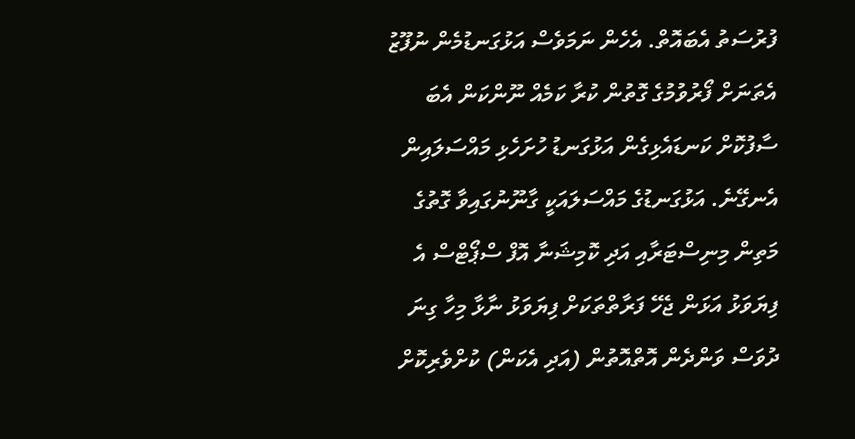ފުރުސަތު އެބައޮތް. އެހެން ނަމަވެސް އަޅުގަނޑުމެން ނުފޫޒު އެތަނަށް ފޯރުވުމުގެ ގޮތުން ކުރާ ކަމެއް ނޫންކަން އެބަ ސާފުކޮށް ކަނޑައެޅިގެން އަޅުގަނޑު ހުށަހެޅި މައްސަލައިން އެނގޭނެ. އަޅުގަނޑުގެ މައްސަލައަކީ ގާނޫނުގައިވާ ގޮތުގެ މަތިން މިނިސްޓަރާއި އަދި ކޮމިޝަނާ އޮފް ސްޕޯޓްސް އެ ފިޔަވަޅު އަޅަން ޖެހޭ ފަރާތްތަކަށް ފިޔަވަޅު ނާޅާ މިހާ ގިނަ ދުވަސް ވަންދެން އޮތްއޮތުން (އަދި އެކަން) ކުށްވެރިކޮށް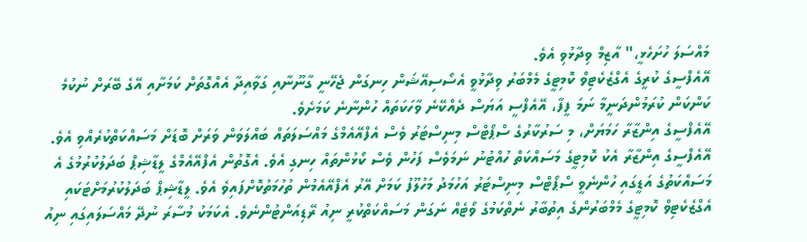މައްސަލަ ހުށަހެޅީ،" އާޒިމް ވިދާޅުވި އެވެ.
އޭއެފްސީގެ ކުރީގެ އެގްޒެކެޓިވް ކޮމިޓީގެ މެމްބަރު ވިދާޅުވީ އެސޯސިއޭޝަން ހިނގަން ޖެހޭނީ ގާނޫނާއި ގަވާއިދާ އެއްގޮތަށް ކަމަށާއި އޭގެ ބޭރަށް ނުކުމެ ކަންކަން ކުރަމުންދަނީމާ ނަމަ ފީފާ، އޭއެފްސީ އަޔަސް ދެއްކޭނެ ވާހަކަތައް ހުންނާނެ ކަމަށެވެ.
އޭއެފްސީގެ އިންޒާރާ ހަމަޔަށް، މި ސަރުކާރުގެ ސްޕޯޓްސް މިނިސްޓަރު ވެސް އެފްއޭއެމްގެ މައްސަލަތައް ބައްލަވަން ވަރަށް ބޮޑަށް މަސައްކަތްކުރެއްވި އެވެ. އޭއެފްސީގެ އިންޒާރާ އެކު ކޮމިޓީގެ މަސައްކަތް ހުއްޓުނު ނަމަވެސް ފަހުން ވެސް ކޯޅުންތައް ހިނގި އެވެ. އެގޮތުން އެފްއޭއެމްގެ ލީޑާޝިޕް ބަދަލުކުރުމުގެ އެ މަސައްކަތުގެ އަޑީގައި ހުންނެވީ ސްޕޯޓްސް މިނިސްޓަރު އަހުމަދު މަހުލޫފު ކަމަށް އޭރު އެފްއޭއެމުން ތުހުމަތުކޮށްފައިވެ އެވެ. ލީޑާޝިޕް ބަދަލުކުރުމަށްޓަކައި އެގްޒެކެޓިވް ކޮމިޓީގެ މެމްބަރުންގެ އިތުބާރު ނެތްކަމުގެ ވޯޓެއް ނަގަން މަސައްކަތްކުރީ ނިއު ރޭޑިއަންޓުންނެވެ. އެކަމަކު މުސާރަ ނުދޭ މައްސަލައިގައި ނިއު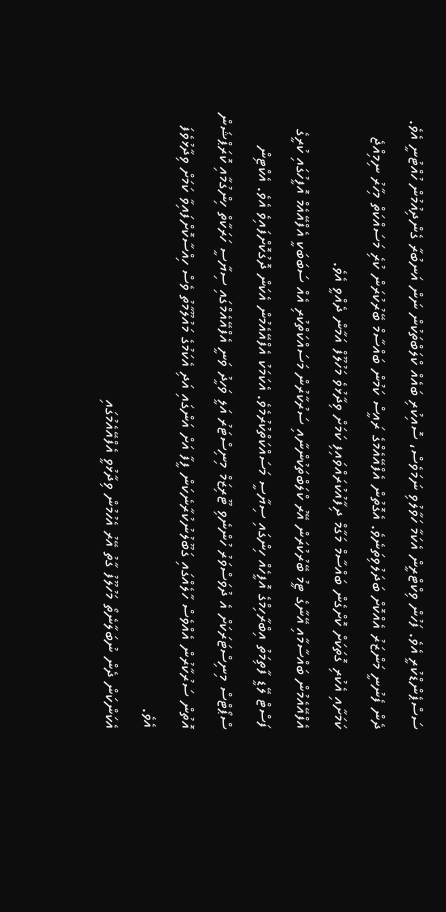ސަސްޕެންޑްކުރީ އެވެ. ފަހުން ވިކްޓްރީން އެކަމާ ހަވާލުވި ނަމަވެސް، ސޮއިކުރި ބައެއް ކްލަބްތަކުން ނަން އަނބުރާ ގެންދިއުމުން ހުއްޓުނީ އެވެ.
ދެން ފެނުނީ މަންޒަރު އެއްކޮށް ބަދަލުވިތަނެވެ. އެގޮތުން އެފްއޭއެމްގެ ރައީސް ކަމުން ބައްސާމް ބޭރުކުރަން ކުރެި މަސައްކަތް މިހާރު ނިމިއްޖެ ކަމަށާއި އެކުރި ގޮތަކަށް ކޮށްގެން ބައްސާމް މަގާމް ދިފާއުކުރައްވައިފި ކަމަށް ވިދާޅުވެ މަހުލޫފް އަމާން ދެއްވީ އެވެ.
އެފްއޭއެމުން ބައްސާމާއި އޭނާގެ ޓީމު ބޭރުކުރަން އޭރު ކްލަބްތަކުންނާއި ސަރުކާރުން މަސައްކަތްކުރި އެއް ސަބަބަކީ އެފްއޭއެމް އޮފީހުގައި ކުރީގެ ފަސްޓް ލޭޑީ ފާތިމަތު އިބްރާހިމްގެ އޮފީހެއް ހިންގައި ސިޔާސީ މަސައްކަތްކުރުމެވެ. އެކަމަކު އެފްއޭއެމުން އެކަން ދޮގުކޮށްފައިވެ އެވެ. އެކްޓިން ސްޕޯޓްސް މިނިސްޓަރަކަށް އެ ދުވަސްވަރު ހުންނެވި ޓޫރިޒަމް މިނިސްޓަރު އަލީ ވަހީދު ވަނީ އެފްއޭއެމްގައި ސިޔާސީ ހަރަކާތް ހިންގުމާއި ކޮރަޕްޝަން އޮތުން ސަރުކާރުން އެއްވެސް ހާލެއްގައި ގަބޫލުނުކުރާނެކަން ފީފާ އަށް އަންގައި އަދި އެކަމުގެ މައުލޫމާތު ވެސް ހިއްސާކޮށްފައިވާ ކަމަށް ވިދާޅުވެފަ އެވެ.
އެކަންކަން ދެން ނުބަލާނެތޯ މަހުލޫފު ގާތު އޭރު އެހުމުން ވިދާޅުވީ އެފްއޭއެމުގައި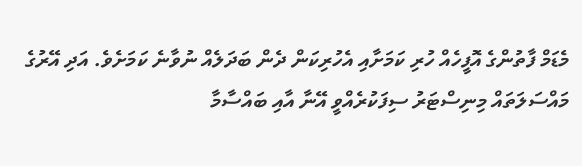މެޑަމް ފާތުންގެ އޮފީހެއް ހުރި ކަމަށާއި އެހުރިކަން ދެން ބަދަލެއް ނުވާނެ ކަމަށެވެ. އަދި އޭރުގެ މައްސަލަތައް މިނިސްޓަރު ސިފަކުރެއްވީ އޭނާ އާއި ބައްސާމާ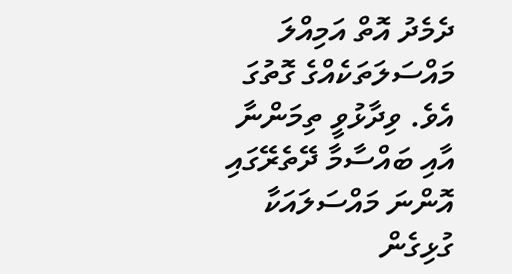ދެމެދު އޮތް އަމިއްލަ މައްސަލަތަކެއްގެ ގޮތުގަ އެވެ. ވިދާޅުވީ ތިމަންނާ އާއި ބައްސާމާ ދޭތެރޭގައި އޮންނަ މައްސަލައަކާ ގުޅިގެން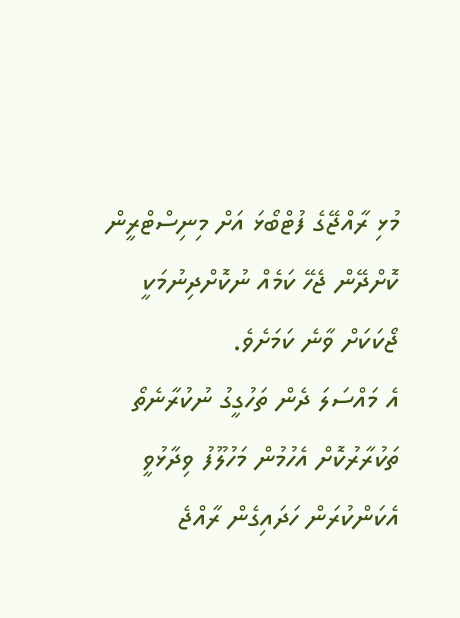މުޅި ރާއްޖޭގެ ފުޓްބޯޅަ އަށް މިނިސްޓްރީން ކޮށްދޭން ޖެހޭ ކަމެއް ނުކޮށްދިނުމަކީ ޖޯކަކަށް ވާނެ ކަމަށެވެ.
އެ މައްސަލަ ދެން ތަހުގީގު ނުކުރާނެތޯ ތަކުރާރުކޮށް އެހުމުން މަހުލޫފު ވިދާޅުވީ އެކަންކުރަން ހަދައިގެން ރާއްޖެ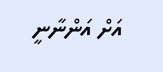އަށް އަންނާނީ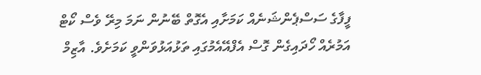ފީފާގެ ސަސްޕެންޝަނެއް ކަމަށާއި އެގޮތް ބޭނުން ނަމަ މިރޭ ވެސް ކޯޓް އަމުރެއް ހޯދައިގެން ގޮސް އެފްއޭއެމުގައި ތަޅުއަޅުވަންވީ ކަމަށެވެ. އާޒިމް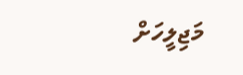މަޖިލީހަށް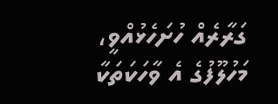ގަރާރެއް ހުށަހެޅުއްވީ، މަހުލޫފުގެ އެ ވާހަކަތަކާ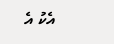އެކު އެ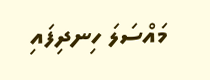މައްސަލަ ހިނދިފައި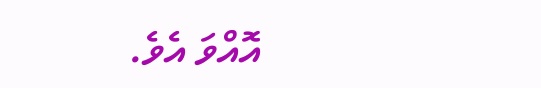އޮއްވަ އެވެ.